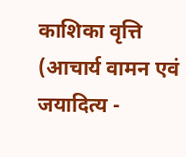काशिका वृत्ति (आचार्य वामन एवं जयादित्य -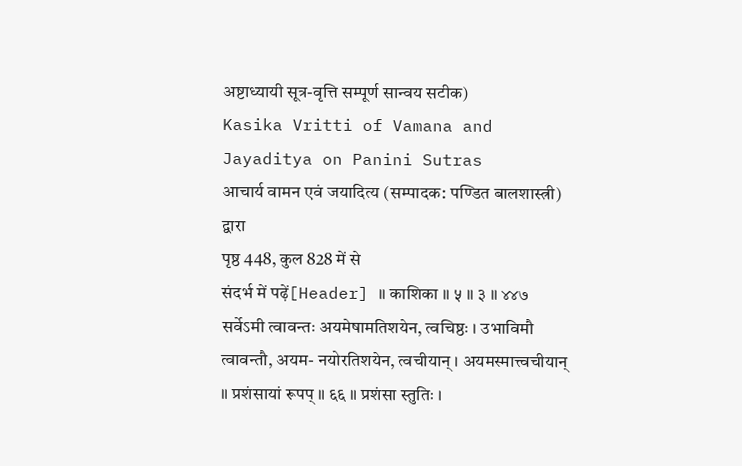अष्टाध्यायी सूत्र-वृत्ति सम्पूर्ण सान्वय सटीक)
Kasika Vritti of Vamana and Jayaditya on Panini Sutras
आचार्य वामन एवं जयादित्य (सम्पादक: पण्डित बालशास्त्री) द्वारा
पृष्ठ 448, कुल 828 में से
संदर्भ में पढ़ें[Header] ॥ काशिका ॥ ५ ॥ ३ ॥ ४४७
सर्वेऽमी त्वावन्तः अयमेषामतिशयेन, त्वचिष्ठः । उभाविमौ त्वावन्तौ, अयम- नयोरतिशयेन, त्वचीयान् । अयमस्मात्त्वचीयान् ॥ प्रशंसायां रूपप् ॥ ६६ ॥ प्रशंसा स्तुतिः ।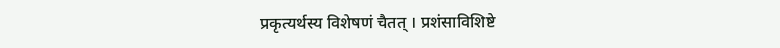प्रकृत्यर्थस्य विशेषणं चैतत् । प्रशंसाविशिष्टे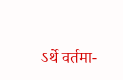ऽर्थे वर्तमा-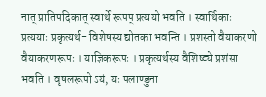नात् प्रातिपदिकात् स्वार्थे रूपप् प्रत्ययो भवति । स्वार्थिकाः प्रत्ययाः प्रकृत्यर्थ- विशेषस्य द्योतका भवन्ति । प्रशस्तो वैयाकरणो वैयाकरणरूपः । याज्ञिकरूपः । प्रकृत्यर्थस्य वैशिष्ट्ये प्रशंसा भवति । वृषलरूपो ऽयं, यः पलाण्डुना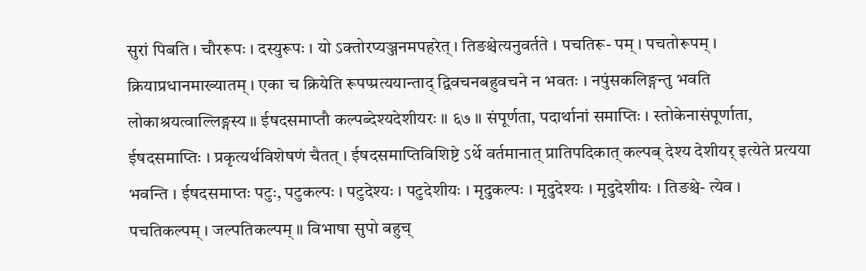सुरां पिबति । चौररूपः । दस्युरूपः । यो ऽक्तोरप्यञ्जनमपहरेत् । तिङश्चेत्यनुवर्तते । पचतिरू- पम् । पचतोरूपम् । क्रियाप्रधानमाख्यातम् । एका च क्रियेति रूपप्प्रत्ययान्ताद् द्विवचनबहुवचने न भवतः । नपुंसकलिङ्गन्तु भवति लोकाश्रयत्वाल्लिङ्गस्य ॥ ईषदसमाप्तौ कल्पब्देश्यदेशीयरः ॥ ६७ ॥ संपूर्णता, पदार्थानां समाप्तिः । स्तोकेनासंपूर्णाता, ईषदसमाप्तिः । प्रकृत्यर्थविशेषणं चैतत् । ईषदसमाप्तिविशिष्टे ऽर्थे वर्तमानात् प्रातिपदिकात् कल्पब् देश्य देशीयर् इत्येते प्रत्यया भवन्ति । ईषदसमाप्तः पटुः, पटुकल्पः । पटुदेश्यः । पटुदेशीयः । मृदुकल्पः । मृदुदेश्यः । मृदुदेशीयः । तिङश्चे- त्येव । पचतिकल्पम् । जल्पतिकल्पम् ॥ विभाषा सुपो बहुच्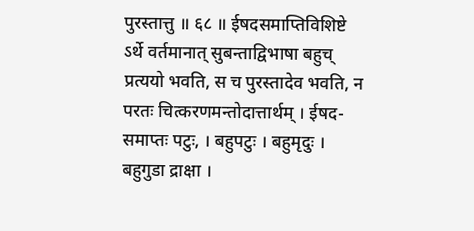पुरस्तात्तु ॥ ६८ ॥ ईषदसमाप्तिविशिष्टे ऽर्थे वर्तमानात् सुबन्ताद्विभाषा बहुच् प्रत्ययो भवति, स च पुरस्तादेव भवति, न परतः चित्करणमन्तोदात्तार्थम् । ईषद- समाप्तः पटुः, । बहुपटुः । बहुमृदुः । बहुगुडा द्राक्षा ।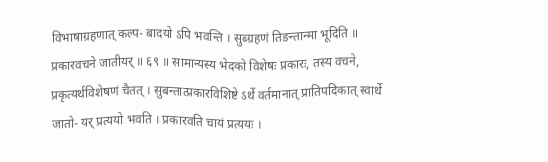विभाषाग्रहणात् कल्प- बादयो ऽपि भवन्ति । सुब्ग्रहणं तिङन्तान्मा भूदिति ॥ प्रकारवचने जातीयर् ॥ ६९ ॥ सामान्यस्य भेदको विशेषः प्रकारः, तस्य वचने, प्रकृत्यर्थविशेषणं चैतत् । सुबन्तात्प्रकारविशिष्टे ऽर्थे वर्तमानात् प्रातिपदिकात् स्वार्थे जातो- यर् प्रत्ययो भवति । प्रकारवति चायं प्रत्ययः ।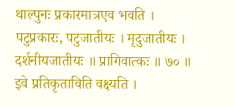थाल्पुनः प्रकारमात्रएव भवति । पटुप्रकारः, पटुजातीयः । मृदुजातीयः । दर्शनीयजातीयः ॥ प्रागिवात्कः ॥ ७० ॥ इवे प्रतिकृताविति वक्ष्यति ।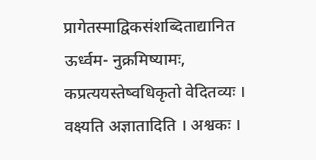प्रागेतस्माद्विकसंशब्दिताद्यानित ऊर्ध्वम- नुक्रमिष्यामः, कप्रत्ययस्तेष्वधिकृतो वेदितव्यः । वक्ष्यति अज्ञातादिति । अश्वकः ।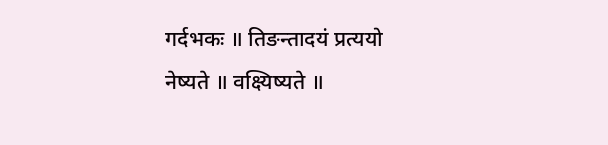गर्दभकः ॥ तिङन्तादयं प्रत्ययो नेष्यते ॥ वक्ष्यिष्यते ॥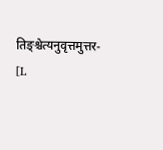तिङ्श्चेत्यनुवृत्तमुत्तर- [L